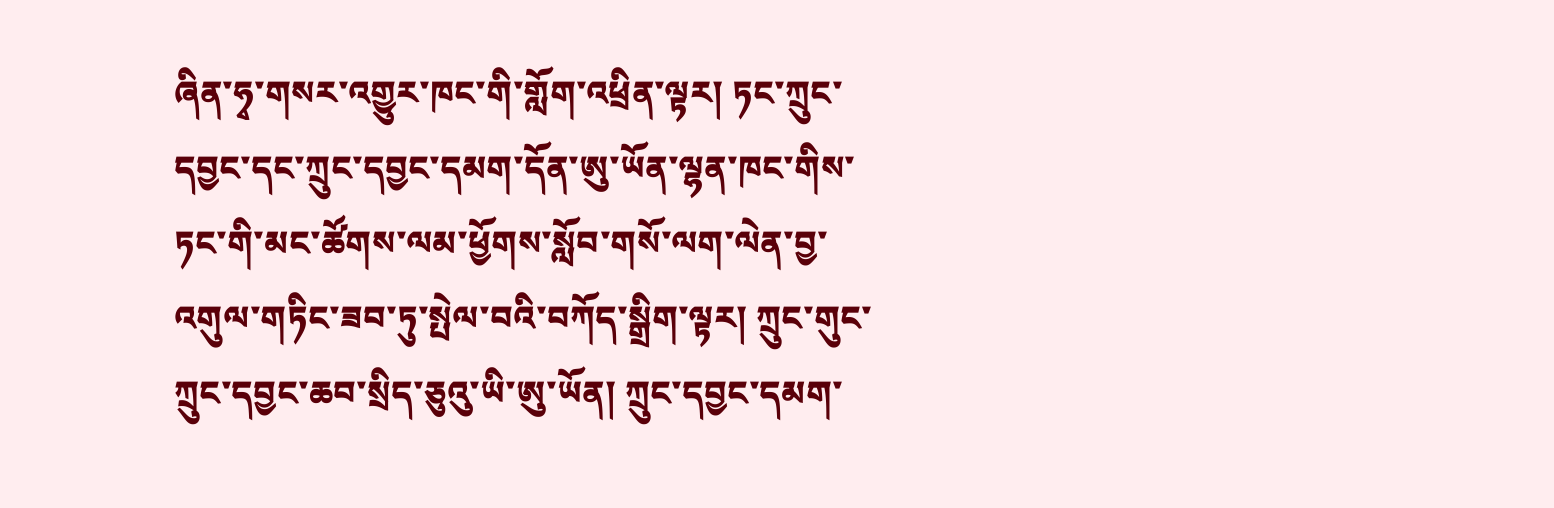ཞིན་ཧྭ་གསར་འགྱུར་ཁང་གི་གློག་འཕྲིན་ལྟར། ཏང་ཀྲུང་དབྱང་དང་ཀྲུང་དབྱང་དམག་དོན་ཨུ་ཡོན་ལྷན་ཁང་གིས་ཏང་གི་མང་ཚོགས་ལམ་ཕྱོགས་སློབ་གསོ་ལག་ལེན་བྱ་འགུལ་གཏིང་ཟབ་ཏུ་སྤེལ་བའི་བཀོད་སྒྲིག་ལྟར། ཀྲུང་གུང་ཀྲུང་དབྱང་ཆབ་སྲིད་ཅུའུ་ཡི་ཨུ་ཡོན། ཀྲུང་དབྱང་དམག་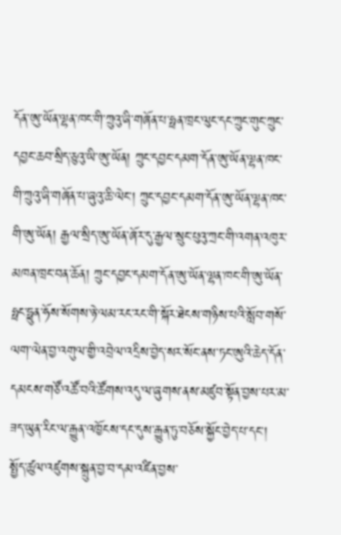དོན་ཨུ་ཡོན་ལྷན་ཁང་གི་ཀྲུའུ་ཞི་གཞོན་པ་ཧྥན་ཁྲང་ལུང་དང་ཀྲུང་གུང་ཀྲུང་དབྱང་ཆབ་སྲིད་ཅུའུ་ཡི་ཨུ་ཡོན། ཀྲུང་དབྱང་དམག་དོན་ཨུ་ཡོན་ལྷན་ཁང་གི་ཀྲུའུ་ཞི་གཞོན་པ་ཞུའུ་ཆི་ལེང་། ཀྲུང་དབྱང་དམག་དོན་ཨུ་ཡོན་ལྷན་ཁང་གི་ཨུ་ཡོན། རྒྱལ་སྲིད་ཨུ་ཡོན་ཞོར་དུ་རྒྱལ་སྲུང་པུའུ་ཀྲང་གི་འགན་འཁུར་མཁན་ཁྲང་བན་ཆོན། ཀྲུང་དབྱང་དམག་དོན་ཨུ་ཡོན་ལྷན་ཁང་གི་ཨུ་ཡོན་ཧྥང་ཧྥུན་ཧོས་སོགས་ཉེ་ལམ་རང་རང་གི་སྐོར་ཐེངས་གཉིས་པའི་སློབ་གསོ་ལག་ལེན་བྱ་འགུལ་གྱི་འབྲེལ་འདྲིས་བྱེད་སར་སོང་ནས་ཏང་ཨུའི་ཆེད་དོན་དམངས་གཙོ་འཚོ་བའི་ཚོགས་འདུ་ལ་ཞུགས་ནས་མཛུབ་སྟོན་བྱས་པར་མ་ཟད་ཡུན་རིང་ལ་རྒྱུན་འཁྱོངས་དང་དུས་རྒྱུན་ཏུ་བཅོས་སྐྱོང་བྱེད་པ་དང་། སྤྱོད་ཚུལ་འཛུགས་སྐྲུན་བྱ་བ་དམ་འཛིན་བྱས་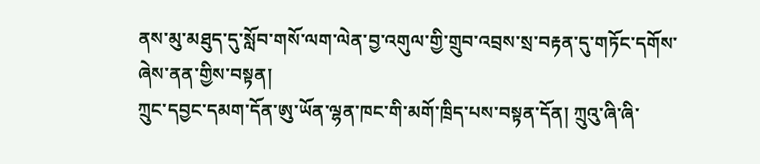ནས་མུ་མཐུད་དུ་སློབ་གསོ་ལག་ལེན་བྱ་འགུལ་གྱི་གྲུབ་འབྲས་སྲ་བརྟན་དུ་གཏོང་དགོས་ཞེས་ནན་གྱིས་བསྟན།
ཀྲུང་དབྱང་དམག་དོན་ཨུ་ཡོན་ལྷན་ཁང་གི་མགོ་ཁྲིད་པས་བསྟན་དོན། ཀྲུའུ་ཞི་ཞི་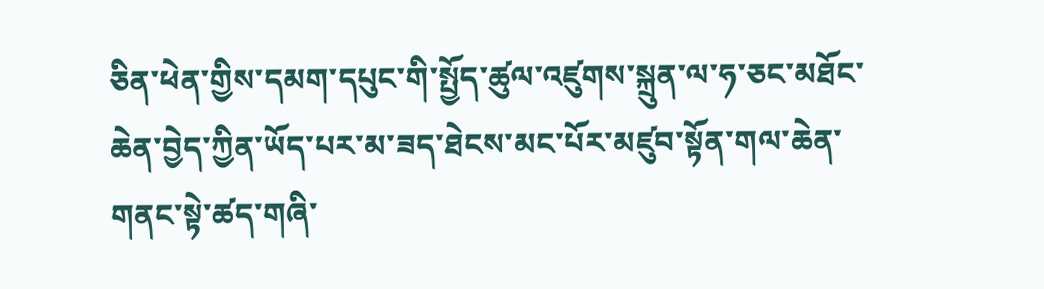ཅིན་ཕེན་གྱིས་དམག་དཔུང་གི་སྤྱོད་ཚུལ་འཛུགས་སྐྲུན་ལ་ཧ་ཅང་མཐོང་ཆེན་བྱེད་ཀྱིན་ཡོད་པར་མ་ཟད་ཐེངས་མང་པོར་མཛུབ་སྟོན་གལ་ཆེན་གནང་སྟེ་ཚད་གཞི་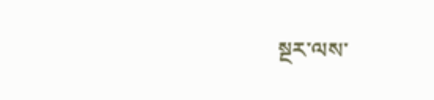སྔར་ལས་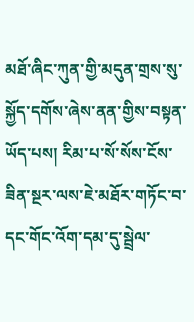མཐོ་ཞིང་ཀུན་གྱི་མདུན་གྲས་སུ་སྐྱོད་དགོས་ཞེས་ནན་གྱིས་བསྟན་ཡོད་པས། རིམ་པ་སོ་སོས་ངོས་ཟིན་སྔར་ལས་ཇེ་མཐོར་གཏོང་བ་དང་གོང་འོག་དམ་དུ་སྦྲེལ་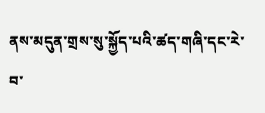ནས་མདུན་གྲས་སུ་སྐྱོད་པའི་ཚད་གཞི་དང་རེ་བ་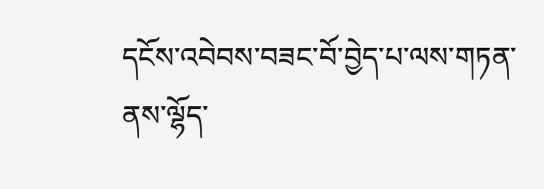དངོས་འབེབས་བཟང་བོ་བྱེད་པ་ལས་གཏན་ནས་ལྷོད་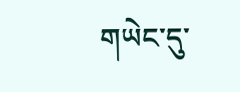གཡེང་དུ་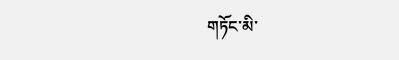གཏོང་མི་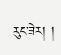རུང་ཟེར། །